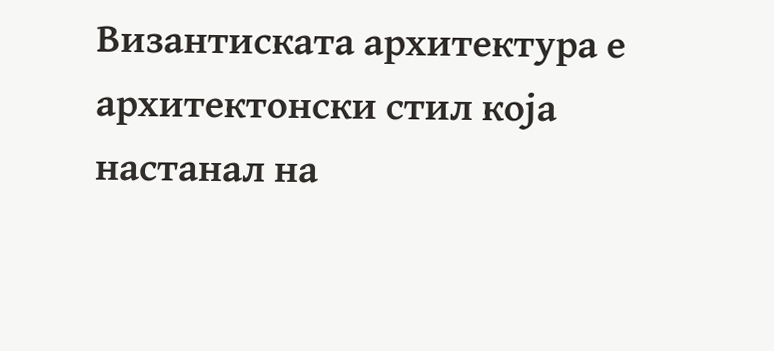Византиската архитектура е архитектонски стил која настанал на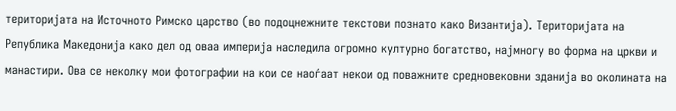територијата на Источното Римско царство (во подоцнежните текстови познато како Византија). Територијата на Република Македонија како дел од оваа империја наследила огромно културно богатство, најмногу во форма на цркви и манастири. Ова се неколку мои фотографии на кои се наоѓаат некои од поважните средновековни зданија во околината на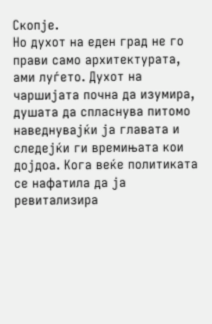Скопје.
Но духот на еден град не го прави само архитектурата, ами луѓето. Духот на чаршијата почна да изумира, душата да спласнува питомо наведнувајќи ја главата и следејќи ги времињата кои дојдоа. Кога веќе политиката се нафатила да ја ревитализира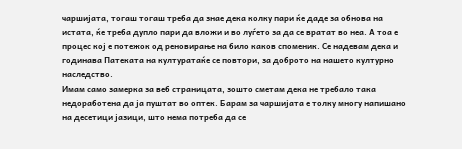чаршијата, тогаш тогаш треба да знае дека колку пари ќе даде за обнова на истата, ќе треба дупло пари да вложи и во луѓето за да се вратат во неа. А тоа е процес кој е потежок од реновирање на било каков споменик. Се надевам дека и годинава Патеката на културатаќе се повтори, за доброто на нашето културно наследство.
Имам само замерка за веб страницата, зошто сметам дека не требало така недоработена да ја пуштат во оптек. Барам за чаршијата е толку многу напишано на десетици јазици, што нема потреба да се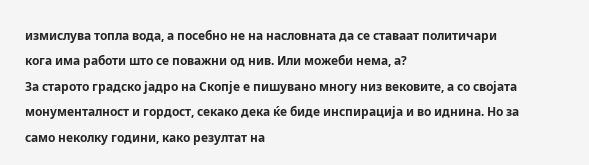измислува топла вода, а посебно не на насловната да се ставаат политичари кога има работи што се поважни од нив. Или можеби нема, а?
За старото градско јадро на Скопје е пишувано многу низ вековите, а со својата монументалност и гордост, секако дека ќе биде инспирација и во иднина. Но за само неколку години, како резултат на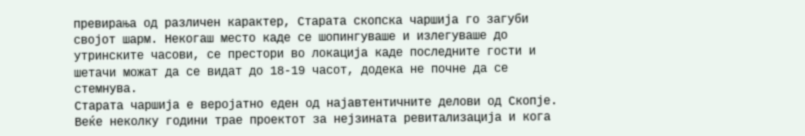превирања од различен карактер, Старата скопска чаршија го загуби својот шарм. Некогаш место каде се шопингуваше и излегуваше до утринските часови, се престори во локација каде последните гости и шетачи можат да се видат до 18-19 часот, додека не почне да се стемнува.
Старата чаршија е веројатно еден од најавтентичните делови од Скопје. Веќе неколку години трае проектот за нејзината ревитализација и кога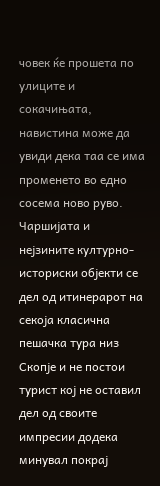човек ќе прошета по улиците и сокачињата, навистина може да увиди дека таа се има променето во едно сосема ново руво. Чаршијата и нејзините културно-историски објекти се дел од итинерарот на секоја класична пешачка тура низ Скопје и не постои турист кој не оставил дел од своите импресии додека минувал покрај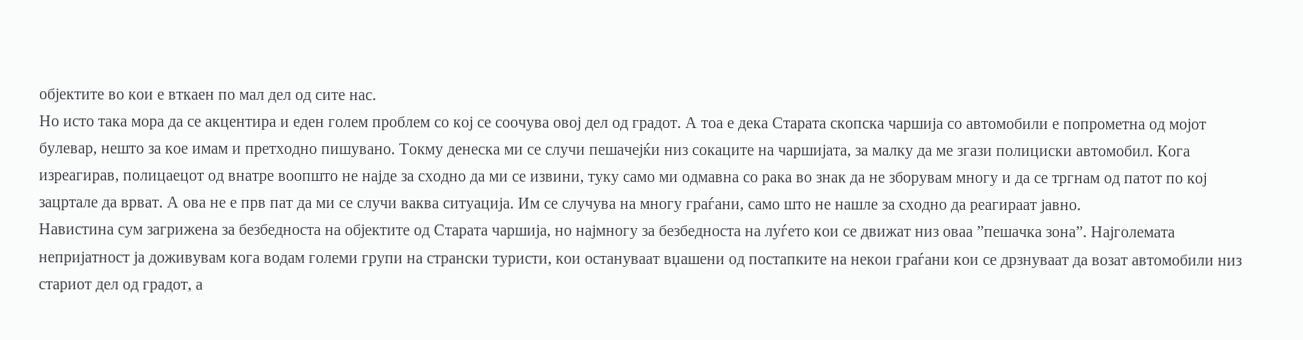објектите во кои е вткаен по мал дел од сите нас.
Но исто така мора да се акцентира и еден голем проблем со кој се соочува овој дел од градот. А тоа е дека Старата скопска чаршија со автомобили е попрометна од мојот булевар, нешто за кое имам и претходно пишувано. Токму денеска ми се случи пешачејќи низ сокаците на чаршијата, за малку да ме згази полициски автомобил. Кога изреагирав, полицаецот од внатре воопшто не најде за сходно да ми се извини, туку само ми одмавна со рака во знак да не зборувам многу и да се тргнам од патот по кој зацртале да врват. А ова не е прв пат да ми се случи ваква ситуација. Им се случува на многу граѓани, само што не нашле за сходно да реагираат јавно.
Навистина сум загрижена за безбедноста на објектите од Старата чаршија, но најмногу за безбедноста на луѓето кои се движат низ оваа ”пешачка зона”. Најголемата непријатност ја доживувам кога водам големи групи на странски туристи, кои остануваат вџашени од постапките на некои граѓани кои се дрзнуваат да возат автомобили низ стариот дел од градот, а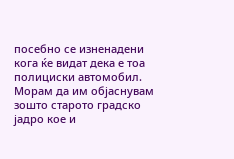посебно се изненадени кога ќе видат дека е тоа полициски автомобил. Морам да им објаснувам зошто старото градско јадро кое и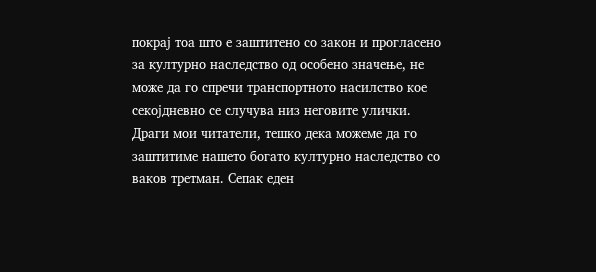покрај тоа што е заштитено со закон и прогласено за културно наследство од особено значење, не може да го спречи транспортното насилство кое секојдневно се случува низ неговите улички.
Драги мои читатели, тешко дека можеме да го заштитиме нашето богато културно наследство со ваков третман. Сепак еден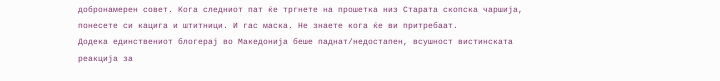добронамерен совет. Кога следниот пат ќе тргнете на прошетка низ Старата скопска чаршија, понесете си кацига и штитници. И гас маска. Не знаете кога ќе ви притребаат.
Додека единствениот блогерај во Македонија беше паднат/недостапен, всушност вистинската реакција за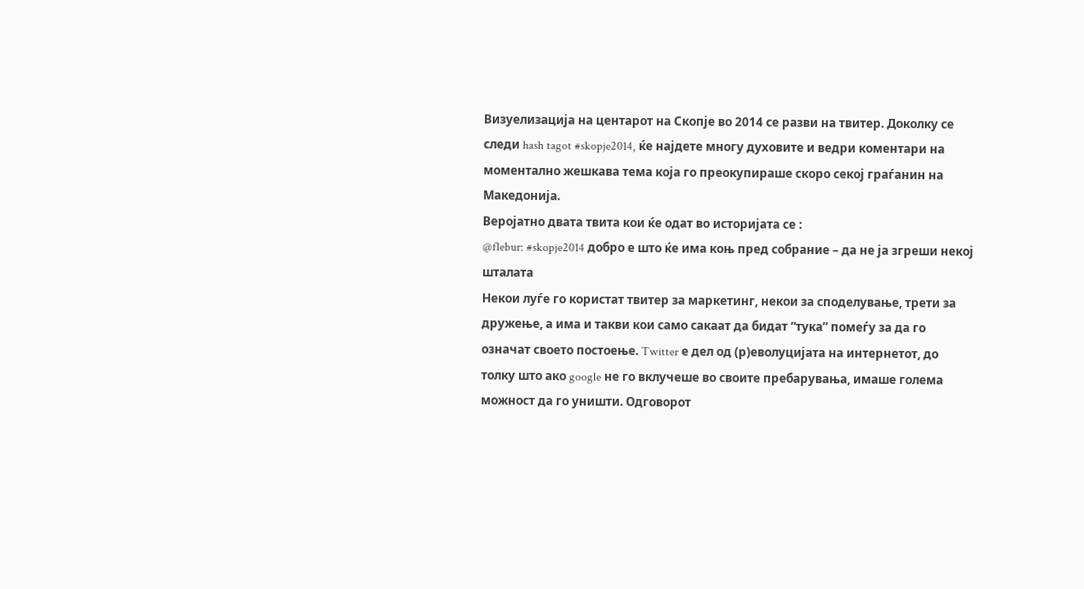Визуелизација на центарот на Скопје во 2014 се разви на твитер. Доколку се следи hash tagot #skopje2014, ќе најдете многу духовите и ведри коментари на моментално жешкава тема која го преокупираше скоро секој граѓанин на Македонија.
Веројатно двата твита кои ќе одат во историјата се :
@flebur: #skopje2014 добро е што ќе има коњ пред собрание – да не ја згреши некој шталата
Некои луѓе го користат твитер за маркетинг, некои за споделување, трети за дружење, а има и такви кои само сакаат да бидат “тука” помеѓу за да го означат своето постоење. Twitter е дел од (р)еволуцијата на интернетот, до толку што ако google не го вклучеше во своите пребарувања, имаше голема можност да го уништи. Одговорот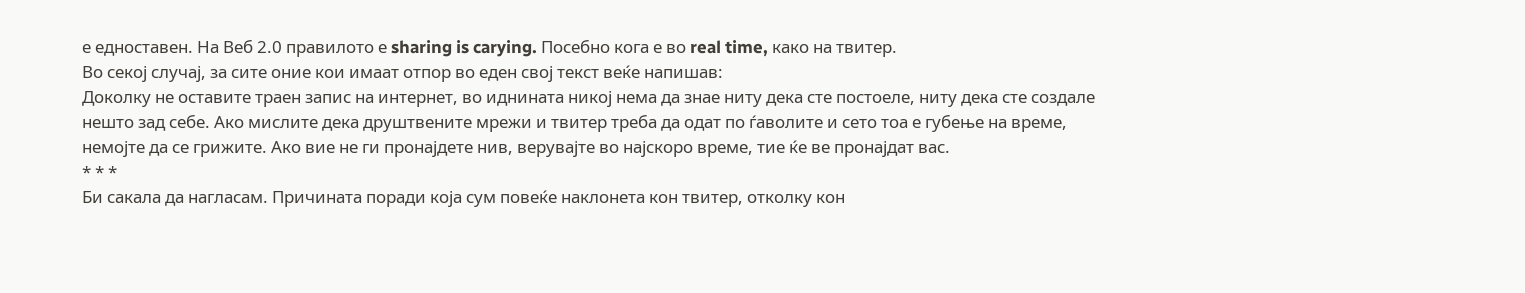е едноставен. На Веб 2.0 правилото е sharing is carying. Посебно кога е во real time, како на твитер.
Во секој случај, за сите оние кои имаат отпор во еден свој текст веќе напишав:
Доколку не оставите траен запис на интернет, во иднината никој нема да знае ниту дека сте постоеле, ниту дека сте создале нешто зад себе. Ако мислите дека друштвените мрежи и твитер треба да одат по ѓаволите и сето тоа е губење на време, немојте да се грижите. Ако вие не ги пронајдете нив, верувајте во најскоро време, тие ќе ве пронајдат вас.
* * *
Би сакала да нагласам. Причината поради која сум повеќе наклонета кон твитер, отколку кон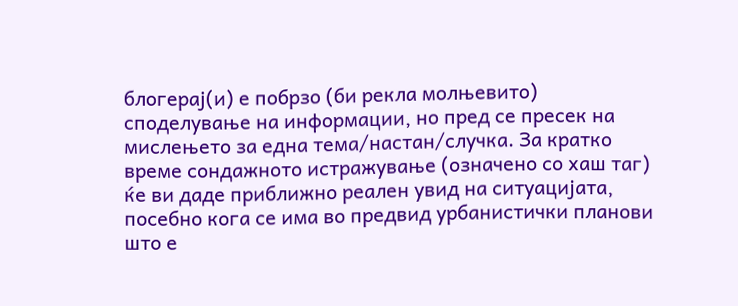блогерај(и) е побрзо (би рекла молњевито) споделување на информации, но пред се пресек на мислењето за една тема/настан/случка. За кратко време сондажното истражување (означено со хаш таг) ќе ви даде приближно реален увид на ситуацијата, посебно кога се има во предвид урбанистички планови што е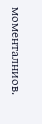моменталниов.